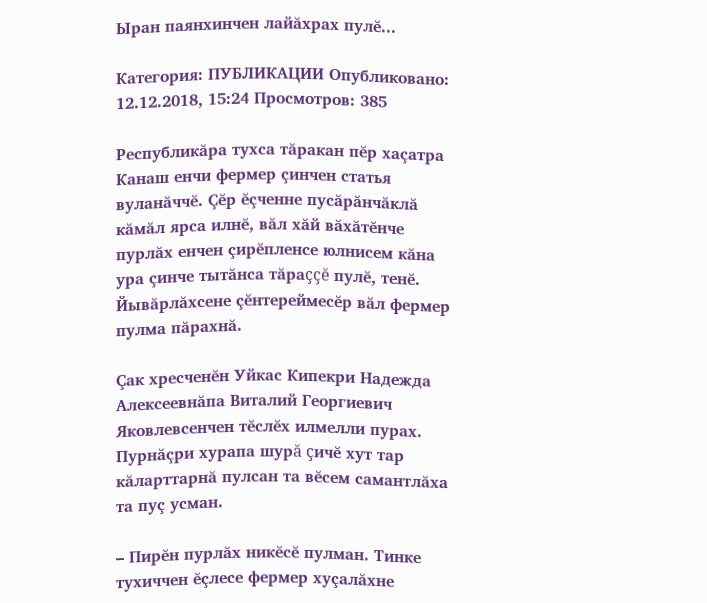Ыран паянхинчен лайăхрах пулĕ...

Категория: ПУБЛИКАЦИИ Опубликовано: 12.12.2018, 15:24 Просмотров: 385

Республикăра тухса тăракан пĕр хаçатра Канаш енчи фермер çинчен статья вуланăччĕ. Çĕр ĕçченне пусăрăнчăклă кăмăл ярса илнĕ, вăл хăй вăхăтĕнче пурлăх енчен çирĕпленсе юлнисем кăна ура çинче тытăнса тăраççĕ пулĕ, тенĕ. Йывăрлăхсене çĕнтереймесĕр вăл фермер пулма пăрахнă.

Çак хресченĕн Уйкас Кипекри Надежда Алексеевнăпа Виталий Георгиевич Яковлевсенчен тĕслĕх илмелли пурах. Пурнăçри хурапа шурă çичĕ хут тар кăларттарнă пулсан та вĕсем самантлăха та пуç усман.

– Пирĕн пурлăх никĕсĕ пулман. Тинке тухиччен ĕçлесе фермер хуçалăхне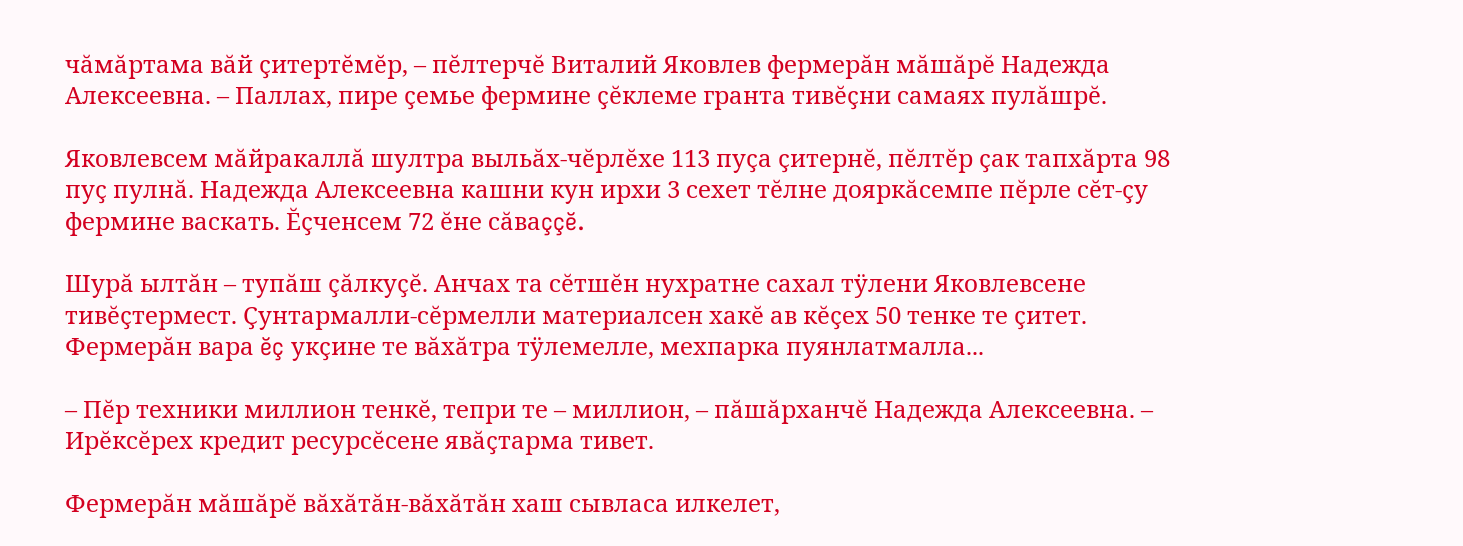чăмăртама вăй çитертĕмĕр, – пĕлтерчĕ Виталий Яковлев фермерăн мăшăрĕ Надежда Алексеевна. – Паллах, пире çемье фермине çĕклеме гранта тивĕçни самаях пулăшрĕ.

Яковлевсем мăйракаллă шултра выльăх-чĕрлĕхе 113 пуçа çитернĕ, пĕлтĕр çак тапхăрта 98 пуç пулнă. Надежда Алексеевна кашни кун ирхи 3 сехет тĕлне дояркăсемпе пĕрле сĕт-çу фермине васкать. Ĕçченсем 72 ĕне сăваççĕ.

Шурă ылтăн – тупăш çăлкуçĕ. Анчах та сĕтшĕн нухратне сахал тÿлени Яковлевсене тивĕçтермест. Çунтармалли-сĕрмелли материалсен хакĕ ав кĕçех 50 тенке те çитет. Фермерăн вара ĕç укçине те вăхăтра тÿлемелле, мехпарка пуянлатмалла...

– Пĕр техники миллион тенкĕ, тепри те – миллион, – пăшăрханчĕ Надежда Алексеевна. – Ирĕксĕрех кредит ресурсĕсене явăçтарма тивет.

Фермерăн мăшăрĕ вăхăтăн-вăхăтăн хаш сывласа илкелет,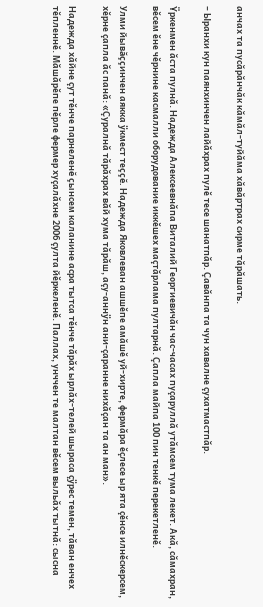анчах та пусăрăнчăк кăмăл-туйăма хăвăртрах сирме тăрăшать.

– Ыранхи кун паянхинчен лайăхрах пулĕ тесе шанатпăр. Çавăнпа та чун хавалне çухатмастпăр.

Ÿркенмен ăста пулнă. Надежда Алексеевнăпа Виталий Георгиевичăн час-часах пуçаруллă утăмсем тума лекет. Акă, сăмахран, вĕсем ĕне чĕрнине касмалли оборудование иккĕшех маçтăрлама пултарнă. Çапла майпа 100 пин тенкĕ перекетленĕ.

Улми йывăççинчен аякка ÿкмест теççĕ. Надежда Яковлеван ашшĕпе амăшĕ уй-хирте, фермăра ĕçлесе ыр ята çĕнсе илнĕскерсем, хĕрне çапла ăс панă: «Çуралнă тăрăхрах вăй хума тăрăш, аçу-аннÿн ани-çаранне нихăçан та ан ман».

Надежда хăйне çут тĕнче парнеленĕ çынсем каланине асра тытса тĕнче тăрăх ырлăх-телей шыраса çÿрес темен, тăван енчех тĕпленнĕ. Мăшăрĕпе пĕрле фермер хуçалăхне 2006 çулта йĕркеленĕ. Паллах, унччен те малтан вĕсем выльăх тытнă: сысна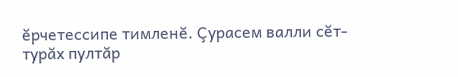ĕрчетессипе тимленĕ. Çурасем валли сĕт-турăх пултăр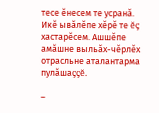тесе ĕнесем те усранă. Икĕ ывăлĕпе хĕрĕ те ĕç хастарĕсем. Ашшĕпе амăшне выльăх-чĕрлĕх отрасльне аталантарма пулăшаççĕ.

–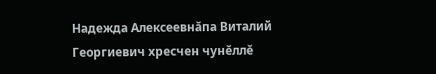Надежда Алексеевнăпа Виталий Георгиевич хресчен чунĕллĕ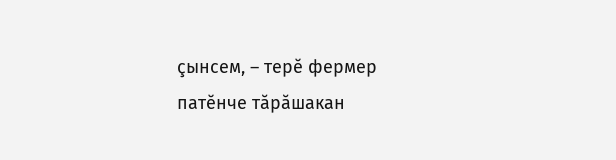çынсем, – терĕ фермер патĕнче тăрăшакан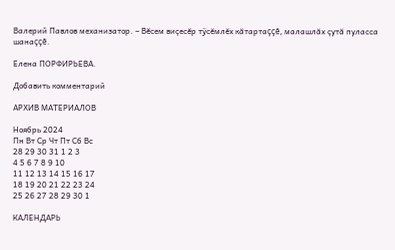Валерий Павлов механизатор. – Вĕсем виçесĕр тÿсĕмлĕх кăтартаççĕ, малашлăх çутă пуласса шанаççĕ.

Елена ПОРФИРЬЕВА.

Добавить комментарий

АРХИВ МАТЕРИАЛОВ

Ноябрь 2024
Пн Вт Ср Чт Пт Сб Вс
28 29 30 31 1 2 3
4 5 6 7 8 9 10
11 12 13 14 15 16 17
18 19 20 21 22 23 24
25 26 27 28 29 30 1

КАЛЕНДАРЬ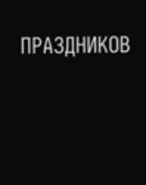ПРАЗДНИКОВ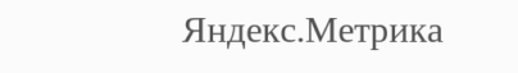Яндекс.Метрика